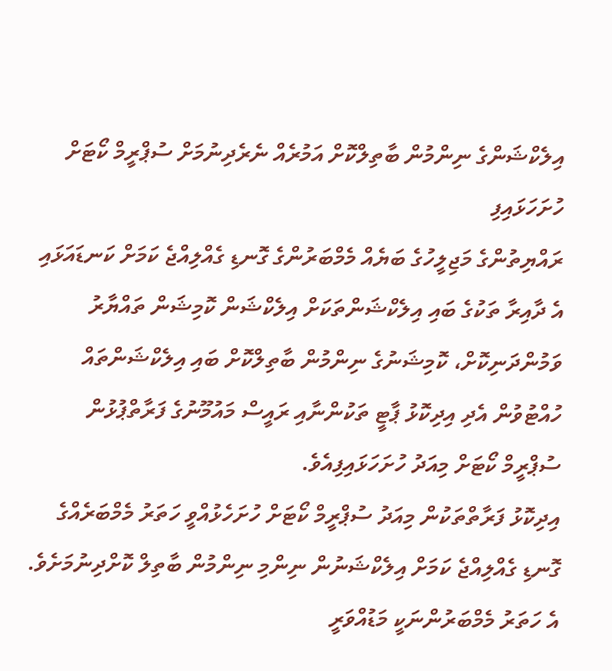އިލެކްޝަންގެ ނިންމުން ބާތިލްކޮށް އަމުރެއް ނެރެދިނުމަށް ސުޕްރީމް ކޯޓަށް ހުށަހަޅައިފި
ރައްޔިތުންގެ މަޖިލީހުގެ ބަޔެއް މެމްބަރުންގެ ގޮނޑި ގެއްލިއްޖެ ކަމަށް ކަނޑައަޅައި އެ ދާއިރާ ތަކުގެ ބައި އިލެކްޝަންތަކަށް އިލެކްޝަން ކޮމިޝަން ތައްޔާރު ވަމުންދަނިކޮށް، ކޮމިޝަނުގެ ނިންމުން ބާތިލްކޮށް ބައި އިލެކްޝަންތައް ހުއްޓުވުން އެދި އިދިކޮޅު ޕާޓީ ތަކުންނާއި ރައީސް މައުމޫނުގެ ފަރާތްޕުޅުން ސުޕްރީމް ކޯޓަށް މިއަދު ހުށަހަޅައިފިއެވެ.
އިދިކޮޅު ފަރާތްތަކުން މިއަދު ސުޕްރީމް ކޯޓަށް ހުށަހެޅުއްވީ ހަތަރު މެމްބަރެއްގެ ގޮނޑި ގެއްލިއްޖެ ކަމަށް އިލެކްޝަނުން ނިންމި ނިންމުން ބާތިލް ކޮށްދިނުމަށެވެ. އެ ހަތަރު މެމްބަރުންނަކީ މަޑުއްވަރީ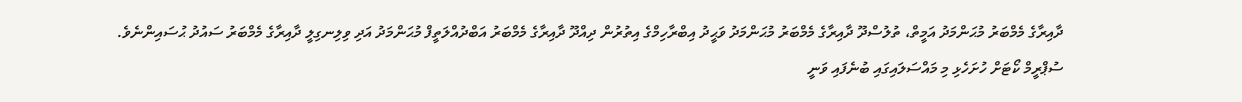ދާއިރާގެ މެމްބަރު މުޙަންމަދު އަމީތް، ތުލުސްދޫ ދާއިރާގެ މެމްބަރު މުޙަންމަދު ވަޙީދު އިބްރާހިމްގެ އިތުރުން ދިއްދޫ ދާއިރާގެ މެމްބަރު އަބްދުއްލަތީފް މުޙަންމަދު އަދި ވިލިނގިލީ ދާއިރާގެ މެމްބަރު ސައުދު ޙުސައިންނެވެ.
ސުޕްރީމް ކޯޓަށް ހުށަހެޅި މި މައްސަލައިގައި ބުނެފައި ވަނީ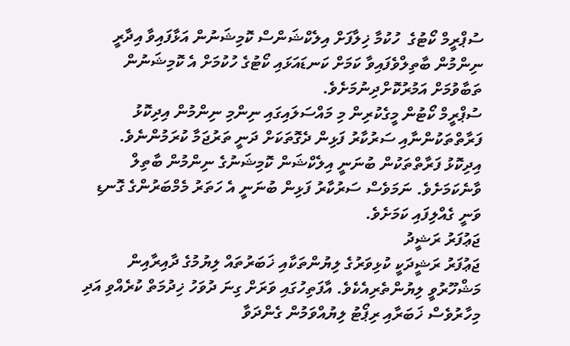ސުޕްރީމް ކޯޓުގެ  ހުކުމާ ޚިލާފަށް އިލެކްޝަންސް ކޮމިޝަނުން އަޅާފައިވާ އިދާރީ ނިންމުން ބާތިލްވެފައިވާ ކަމަށް ކަނޑައަޅައި ކޯޓުގެ ހުކުމަށް އެ ކޮމިޝަނުން ތަބާވުމަށް އަމުރުކޮށްދިނުމަށެވެ.
ސުޕްރީމް ކޯޓުން މީގެކުރިން މި މައްސަލައިގައި ނިންމި ނިންމުން އިދިކޮޅު ފަރާތްތަކުންނާއި ސަރުކާރު ފަޅިން ދެގޮތަކަށް ދަނީ ތަރުޖަމާ ކުރަމުންނެވެ. އިދިކޮޅު ފަރާތްތަކުން ބުނަނީ އިލެކްޝަން ކޮމިޝަނުގެ ނިންމުން ބާތިލް ވާނެކަމަށެވެ. ނަމަވެސް ސަރުކާރު ފަޅިން ބުނަނީ އެ ހަތަރު މެމްބަރުންގެ ގޮނޑި ވަނީ ގެއްލިފައި ކަމަށެވެ.
ޖަޢުފަރު ރަޝީދު
ޖަޢުފަރު ރަޝީދަކީ ކުޅިވަރުގެ ލިޔުންތަކާއި ޚަބަރުތައް ލިޔުމުގެ ދާއިރާއިން މަޝްހޫރުވީ ލިޔުންތެރިއެކެވެ. އާފަތިހުގައި ވަރަށް ގިނަ ދުވަހު ޚިދުމަތް ކުރެއްވި އަދި މިހާރުވެސް ޚަބަރާއި ރިޕޯޓު ލިޔުއްވަމުން ގެންދަވާ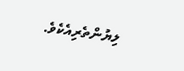ލިޔުންތެރިއެކެވެ.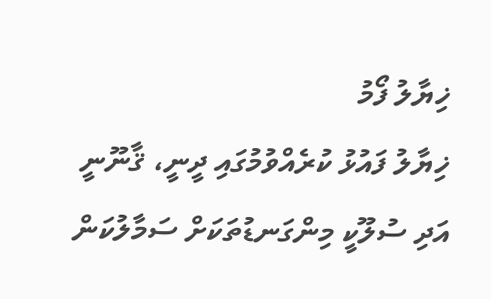ޚިޔާލު ފޯމު
ޚިޔާލު ފައުޅު ކުރެއްވުމުގައި ދީނީ، ޤާނޫނީ އަދި ސުލޫކީ މިންގަނޑުތަކަށް ސަމާލުކަން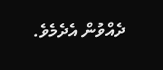ދެއްވުން އެދެމެވެ.